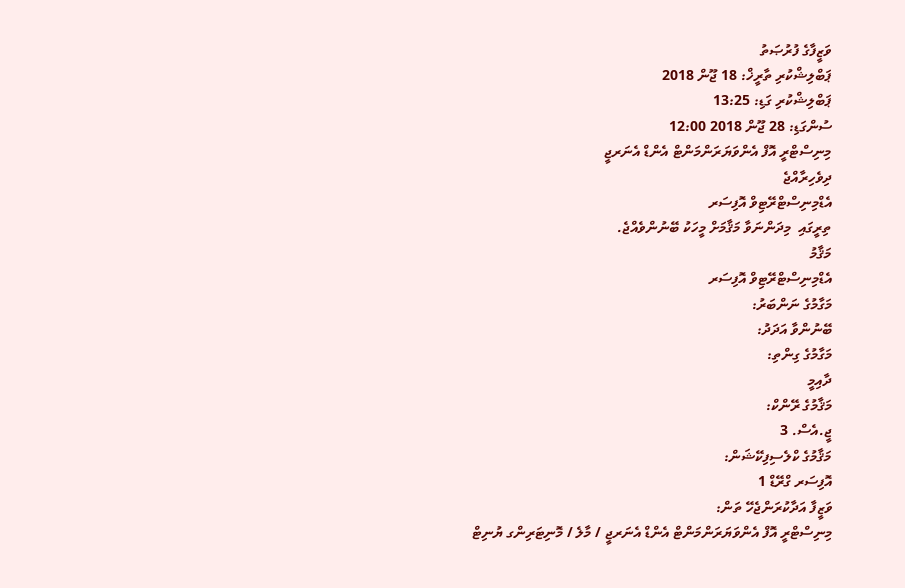ވަޒީފާގެ ފުރުޞަތު
ޕަބްލިޝްކުރި ތާރީޚް: 18 ޖޫން 2018
ޕަބްލިޝްކުރި ގަޑި: 13:25
ސުންގަޑި: 28 ޖޫން 2018 12:00
މިނިސްޓްރީ އޮފް އެންވަޔަރަންމަންޓް އެންޑް އެނަރޖީ
ދިވެހިރާއްޖެ
އެޑްމިނިސްޓްރޭޓިވް އޮފިސަރ
ތިރީގައި  މިދަންނަވާ މަޤާމަށް މީހަކު ބޭނުންވެއްޖެ.
މަޤާމު
އެޑްމިނިސްޓްރޭޓިވް އޮފިސަރ
މަގާމުގެ ނަންބަރު:
ބޭނުންވާ އަދަދު:
މަގާމުގެ ގިންތި:
ދާއިމީ
މަޤާމުގެ ރޭންކް:
ޖީ.އެސް. 3
މަޤާމުގެ ކްލެސިފިކޭޝަން:
އޮފިސަރ ގްރޭޑް 1
ވަޒީފާ އަދާކުރަންޖެހޭ ތަން:
މިނިސްޓްރީ އޮފް އެންވަޔަރަންމަންޓް އެންޑް އެނަރޖީ / މާލެ / މޮނިޓަރިންގ ޔުނިޓް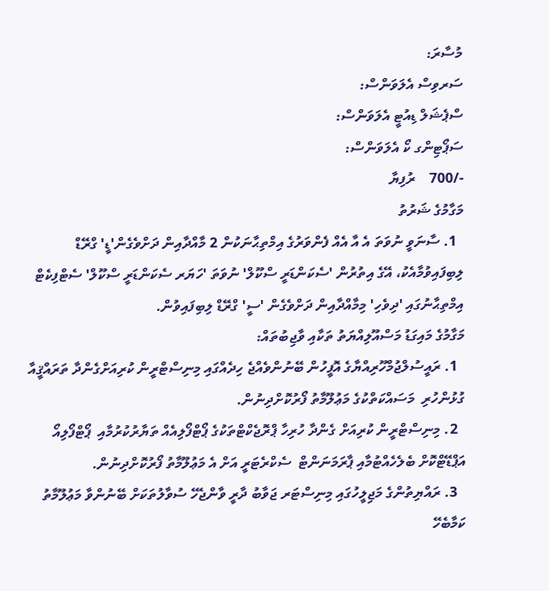މުސާރަ:
ސަރވިސް އެލަވަންސް:
ސްޕެޝަލް ޑިއުޓީ އެލަވަންސް:
ސަޕޯޓިންގ ކޯ އެލަވަންސް:
-/700    ރުފިޔާ
މަގާމުގެ ޝަރުތު
  1. ސާނަވީ ނުވަތަ އެ އާ އެއް ފެންވަރުގެ އިމްތިޙާނަކުން 2 މާއްދާއިން ދަށްވެގެން'ޑީ' ގްރޭޑް ލިބިފައިވުމާއެކު، އޭގެ އިތުރުން 'ސެކަންޑަރީ ސްކޫލް' ނުވަތަ 'ހަޔަރ ސެކަންޑަރީ ސްކޫލް' ސެޓްފިކެޓް އިމްތިޙާނުގައި 'ދިވެހި' މިމާއްދާއިން ދަށްވެގެން 'ސީ' ގްރޭޑް ލިބިފައިވުން.
މަގާމުގެ މައިގަޑު މަސްއޫލިއްޔަތު ތަކާއި ވާޖިބުތައް:
  1. ރައީސުލްޖުމްހޫރިއްޔާގެ އޮފީހުން ބޭނުންވެއްޖެ ހިދެއްގައި މިނިސްޓްރީން ކުރިއަށްގެންދާ ތަރައްޤީއާ ގުޅުންހުރި  މަސައްކަތްކުގެ މަޢުލޫމާތު ފޯރުކޮށްދިނުން.
  2. މިނިސްޓްރީން ކުރިއަށް ގެންދާ ހުރިހާ ޕްރޮޖެކްޓްތަކުގެ ޕޯޓްފޯލިއެއް ތަޔާރުކުރުމާއި  ޕޯޓްފޯލިއޯ އަޕްޑޭޓްކޮށް ބެލެހެއްޓުމާއި ޕާރަމަނަންޓް  ސެކްރެޓަރީ އަށް އެ މަޢުލޫމާތު ފޯރުކޮށްދިނުން.
  3. ރައްޔިތުންގެ މަޖިލީހުގައި މިނިސްޓަރ ޖަވާބު ދާރީ ވާންޖެހޭ ސުވާލުތަކަށް ބޭނުންވާ މަޢުލޫމާތު ކަމާބެހޭ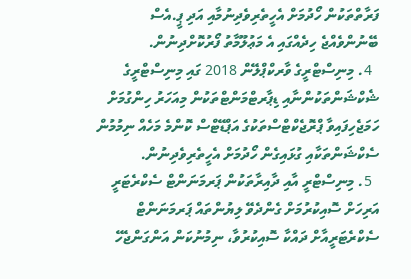ފަރާތްތަކުން ހޯދުމަށް އެހީތެރިވެދިނުމާއި އަދި ޕީ.އެސް ބޭނުންވެއްޖެ ހިދެއްގައި އެ މަޢުލޫމާތު ފޯރުކޮށްދިނުން.
  4. މިނިސްޓްރީގެ ވާރކްޕްލޭން 2018 ގައި މިނިސްޓްރީގެ ޝެކްޝަންތަކުންނާއި ޑިޕާރޓްމަންޓްތަކުން މިއަހަރު ހިންގުމަށް ހަމަޖެހިފައިވާ ޕްރޮޖެކްޓްސްތަކުގެ އަޕްޑޭޓްސް ކޮންމެ މަހެއް ނިމުމުން ސެކްޝަންތަކާއި ގުޅައިގެން ހޯދުމަށް އެހީތެރިވެދިނުން.
  5. މިނިސްޓްރީ އާއި ދާއިރާތަކުން ޕަރމަނަންޓް ސެކްރެޓަރީ އަރިހަށް ސޮއިކުރުމަށް ގެންދެވޭ ލިޔުންތައް ޕަރމަނަންޓް ސެކްރެޓަރީއާށް ދައްކާ ސޮއިކުރުވާ، ނިމުނުކަން އަންގަންޖެހޭ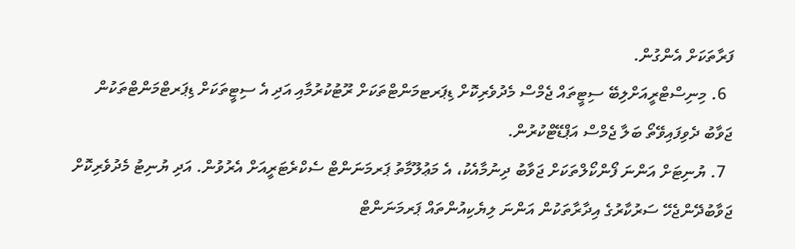ފަރާތަކަށް އެންގުން.
  6. މިނިސްޓްރީއަށްލިބޭ ސިޓީތައް ޖެމްސް މެދުވެރިކޮށް ޑިޕަރޓމަންޓްތަކަށް ރޫޓުކުރުމާއި އަދި އެ ސިޓީތަކަށް ޑިޕަރޓްމަންޓްތަކުން ޖަވާބު ދެވިފައިވޭތޯ ބަލާ ޖެމްސް އަޕްޑޭޓްކުރުން.
  7. ޔުނިޓަށް އަންނަ ފޯންކޯލްތަކަށް ޖަވާބު ދިނުމާއެކު، އެ މަޢުލޫމާތު ޕަރމަނަންޓް ސެކްރެޓަރީއަށް އެރުވުން. އަދި ޔުނިޓު މެދުވެރިކޮށް ޖަވާބުދޭންޖެހޭ ސަރުކާރުގެ އިދާރާތަކުން އަންނަ ލިޔެކިއުންތައް ޕަރމަނަންޓް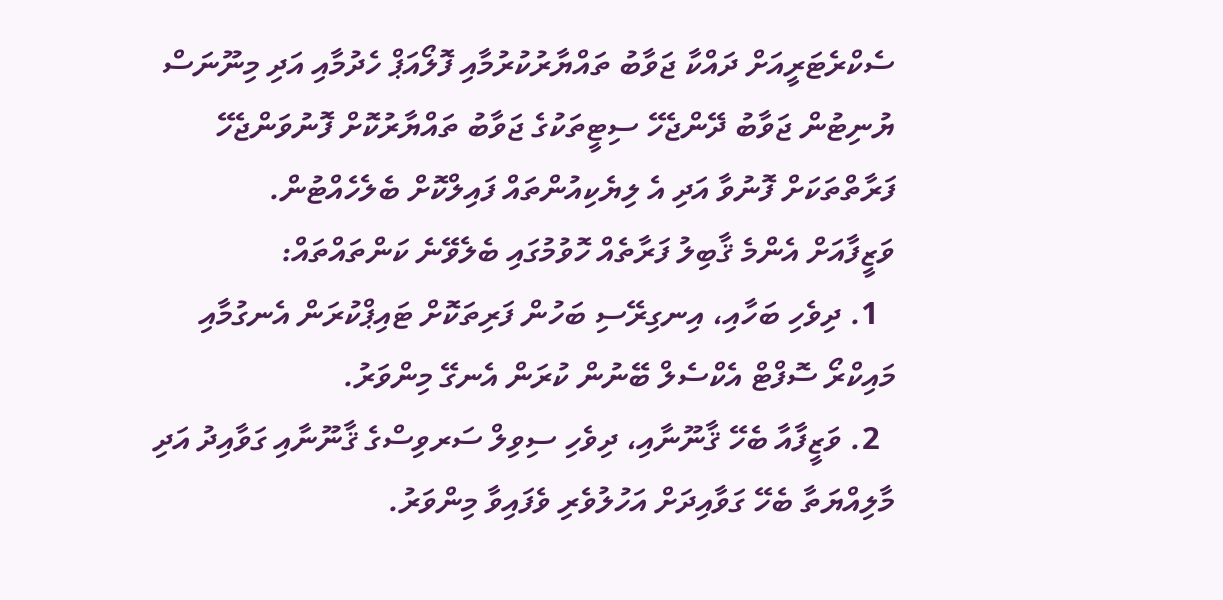ސެކްރެޓަރީއަށް ދައްކާ ޖަވާބު ތައްޔާރުކުރުމާއި ފޮލޯއަޕް ހެދުމާއި އަދި މިނޫނަސް ޔުނިޓުން ޖަވާބު ދޭންޖެހޭ ސިޓީތަކުގެ ޖަވާބު ތައްޔާރުކޮށް ފޮނުވަންޖެހޭ ފަރާތްތަކަށް ފޮނުވާ އަދި އެ ލިޔެކިއުންތައް ފައިލްކޮށް ބެލެހެއްޓުން.
ވަޒީފާއަށް އެންމެ ޤާބިލު ފަރާތެއް ހޮވުމުގައި ބެލެވޭނެ ކަންތައްތައް:
  1. ދިވެހި ބަހާއި، އިނގިރޭސި ބަހުން ފަރިތަކޮށް ޓައިޕްކުރަން އެނގުމާއި މައިކްރޯ ސޮފްޓް އެކްސެލް ބޭނުން ކުރަން އެނގޭ މިންވަރު.
  2. ވަޒީފާއާ ބެހޭ ޤާނޫނާއި، ދިވެހި ސިވިލް ސަރވިސްގެ ޤާނޫނާއި ގަވާއިދު އަދި މާލިއްޔަތާ ބެހޭ ގަވާއިދަށް އަހުލުވެރި ވެފައިވާ މިންވަރު.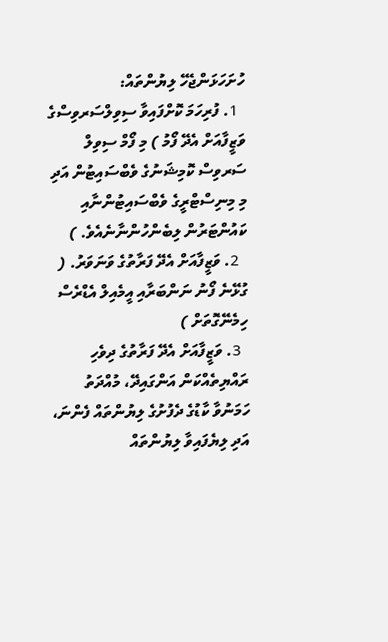ހުށަހަޅަންޖެހޭ ލިޔުންތައް:
  1. ފުރިހަމަ ކޮށްފައިވާ ސިވިލްސަރވިސްގެ ވަޒީފާއަށް އެދޭ ފޯމު ) މި ފޯމް ސިވިލް ސަރވިސް ކޮމިޝަނުގެ ވެބްސައިޓުން އަދި މި މިނިސްޓްރީގެ ވެބްސައިޓުންނާއި ކައުންޓަރުން ލިބެންހުންނާނެއެވެ. )
  2. ވަޒީފާއަށް އެދޭ ފަރާތުގެ ވަނަވަރު. ( ގުޅޭނެ ފޯނު ނަންބަރާއި އީމެއިލް އެޑްރެސް ހިމެނޭގޮތަށް )
  3. ވަޒީފާއަށް އެދޭ ފަރާތުގެ ދިވެހި ރައްޔިތެއްކަން އަންގައިދޭ، މުއްދަތު ހަމަނުވާ ކާޑުގެ ދެފުށުގެ ލިޔުންތައް ފެންނަ، އަދި ލިޔެފައިވާ ލިޔުންތައް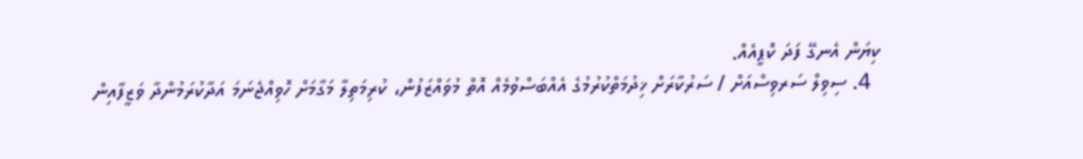ކިޔަން އެނގޭ ފަދަ ކޮޕީއެއް.
  4. ސިވިލް ސަރވިސްއަށް / ސަރުކާރަށް ޚިދުމަތްކުރުމުގެ އެއްބަސްވުމެއް އޮތް މުވައްޒަފުން، ކުރިމަތިލާ މަގާމަށް ހޮވިއްޖެނަމަ އަދާކުރަމުންދާ ވަޒީފާއިން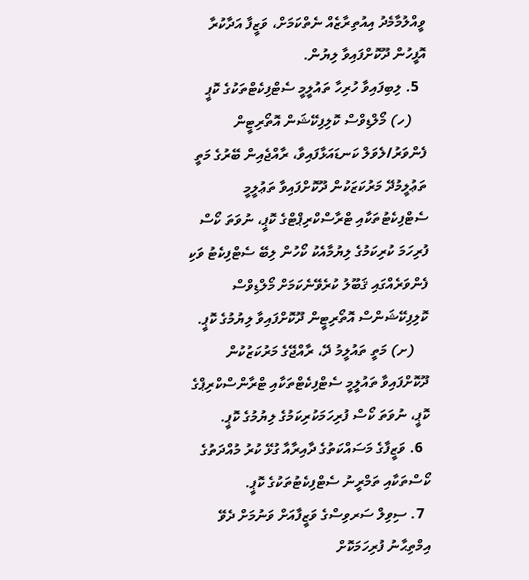ވީއްލުމާމެދު އިއުތިރާޒެއް ނެތްކަމަށް، ވަޒީފާ އަދާކުރާ އޮފީހުން ދޫކޮށްފައިވާ ލިޔުން.
  5. ލިބިފައިވާ ހުރިހާ ތައުލީމީ ސެޓްފިކެޓްތަކުގެ ކޮޕީ
    (ހ) މޯލްޑިވްސް ކޮލިފިކޭޝަން އޮތޯރިޓީން ފެންވަރު/ލެވަލް ކަނޑައަޅާފައިވާ، ރާއްޖެއިން ބޭރުގެ މަތީ ތަޢުލީމުދޭ މަރުކަޒަކުން ދޫކޮށްފައިވާ ތަޢުލީމީ ސެޓްފިކެޓުތަކާއި ޓްރާސްކްރިޕްޓްގެ ކޮޕީ، ނުވަތަ ކޯސް ފުރިހަމަ ކުރިކަމުގެ ލިޔުމާއެކު ކޯހުން ލިބޭ ސެޓްފިކެޓު ވަކި ފެންވަރެއްގައި ޤަބޫލު ކުރެވޭނެކަމަށް މޯލްޑިވްސް ކޮލިފިކޭޝަންސް އޮތޯރިޓީން ދޫކޮށްފައިވާ ލިޔުމުގެ ކޮޕީ.
    (ށ) މަތީ ތައުލީމު ދޭ، ރާއްޖޭގެ މަރުކަޒުކުން ދޫކޮށްފައިވާ ތައުލީމީ ސެޓްފިކެޓްތަކާއި ޓްރާންސްކްރިޕްގެ ކޮޕީ، ނުވަތަ ކޯސް ފުރިހަމަކުރިކަމުގެ ލިޔުމުގެ ކޮޕީ.
  6. ވަޒީފާގެ މަސައްކަތުގެ ދާއިރާއާ ގުޅޭ ކުރު މުއްދަތުގެ ކޯސްތަކާއި ތަމްރީނު ސެޓްފިކެޓުތަކުގެ ކޮޕީ.
  7. ސިވިލް ސަރވިސްގެ ވަޒީފާއަށް ވަނުމަށް ދެވޭ އިމްތިޙާނު ފުރިހަމަކޮށް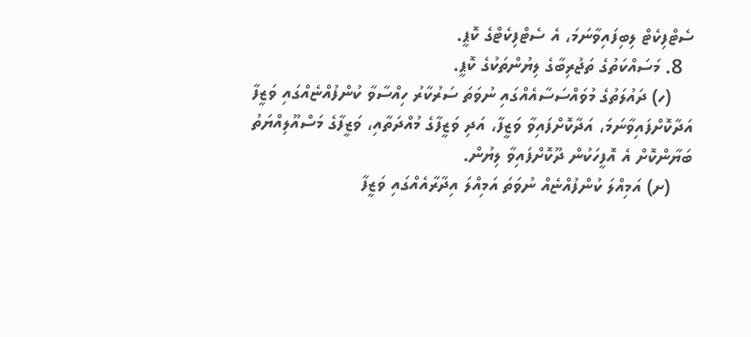ސެޓްފިކެޓް ލިބިފައިވާނަމަ، އެ ސެޓްފިކެޓްގެ ކޮޕީ.
  8. މަސައްކަތުގެ ތަޖުރިބާގެ ލިޔުންތަކުގެ ކޮޕީ.
    (ހ) ދައުލަތުގެ މުވައްސަސާއެއްގައި ނުވަތަ ސަރުކާރު ހިއްސާވާ ކުންފުއްޏެއްގައި ވަޒީފާ އަދާކޮށްފައިވާނަމަ، އަދާކޮށްފައިވާ ވަޒީފާ، އަދި ވަޒީފާގެ މުއްދަތާއި، ވަޒީފާގެ މަސްއޫލިއްޔަތު ބަޔާންކޮށް އެ އޮފީހަކުން ދޫކޮށްފައިވާ ލިޔުން.
    (ށ) އަމިއްލަ ކުންފުއްޏެއް ނުވަތަ އަމިއްލަ އިދާރާއެއްގައި ވަޒީފާ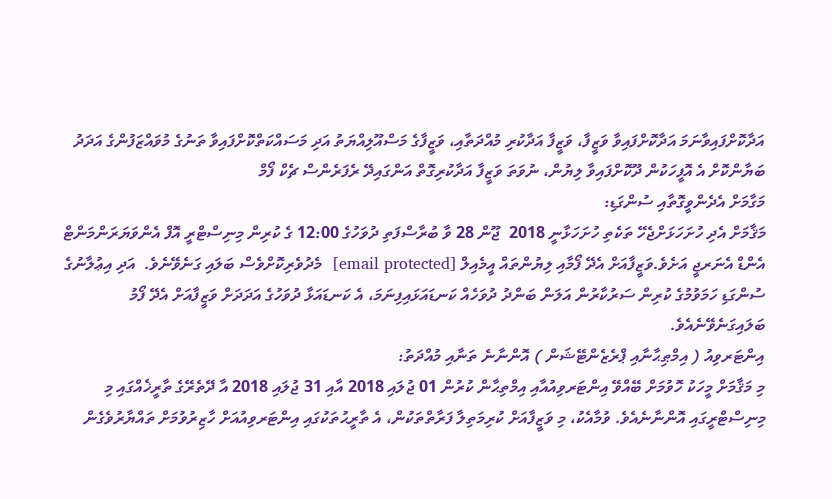އަދާކޮށްފައިވާނަމަ އަދާކޮށްފައިވާ ވަޒީފާ، ވަޒީފާ އަދާކުރި މުއްދަތާއި، ވަޒީފާގެ މަސްއޫލިއްޔަތު އަދި މަސައްކަތްކޮށްފައިވާ ތަނުގެ މުވައްޒަފުންގެ އަދަދު ބަޔާންކޮށް އެ އޮފީހަކުން ދޫކޮށްފައިވާ ލިޔުން، ނުވަތަ ވަޒީފާ އަދާކުރިގޮތް އަންގައިދޭ ރެފަރެންސް ޗެކް ފޯމް
މަގާމަށް އެދެންވީގޮތާއި ސުންގަޑި:
މަޤާމަށް އެދި ހުށަހަޅަށްޖެހޭ ތަކެތި ހުށަހަޅާނީ 2018  ޖޫން 28 ވާ ބުރާސްފަތި ދުވަހުގެ 12:00 ގެ ކުރިން މިނިސްޓްރީ އޮފް އެންވަޔަރަންމަންޓް އެންޑް އެނަރޖީ އަށެވެ.ވަޒީފާއަށް އެދޭ ފޯމާއި ލިޔުންތައް އީމެއިލް [email protected]  މެދުވެރިކޮށްވެސް ބަލައި ގަނެވޭނެވެ.  އަދި އިޢުލާނުގެ ސުންގަޑި ހަމަވުމުގެ ކުރިން ސަރުކާރުން އަލަން ބަންދު ދުވަހެއް ކަނޑައަޅައިފިނަމަ، އެ ކަނޑައަޅާ ދުވަހުގެ އަދަދަށް ވަޒީފާއަށް އެދޭ ފޯމު ބަލައިގަނެވޭނެއެވެ.
އިންޓަރވިއު ( އިމްޠިޙާނާއި ޕްރެޒެންޓޭޝަން ) އޮންނާނެ ތަނާއި މުއްދަތު:
މި މަޤާމަށް މީހަކު ހޮވުމަށް ބޭއްވޭ އިންޓަރވިއުއާއި އިމްތިޙާން ކުރުން 01 ޖުލައި 2018 އާއި 31 ޖުލައި 2018 އާ ދޭތެރޭގެ ތާރީޚެއްގައި މި މިނިސްޓްރީގައި އޮންނާނެއެވެ. ވުމާއެކު، މި ވަޒީފާއަށް ކުރިމަތިލާ ފަރާތްތަކުން، އެ ތާރީޙުތަކުގައި އިންޓަރވިއުއަށް ހާޒިރުވުމަށް ތައްޔާރުވެގެން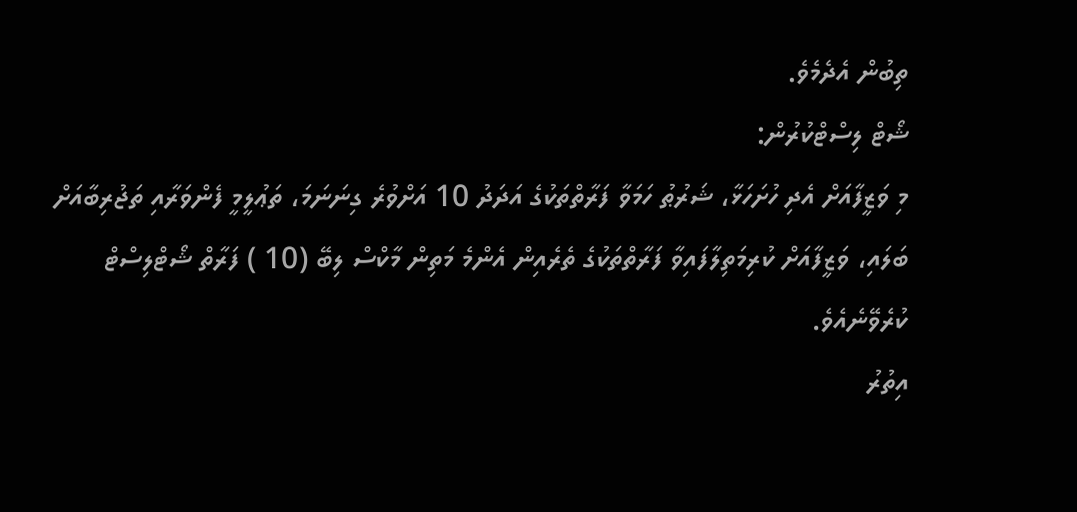ތިބުން އެދެމެވެ.
ޝޯޓް ލިސްޓްކުރުން:
މި ވަޒީފާއަށް އެދި ހުށަހަޅާ، ޝަރުޠު ހަމަވާ ފަރާތްތަކުގެ އަދަދު 10 އަށްވުރެ ގިނަނަމަ، ތަޢުލީމީ ފެންވަރާއި ތަޖުރިބާއަށް ބަލައި، ވަޒީފާއަށް ކުރިމަތިލާފައިވާ ފަރާތްތަކުގެ ތެރެއިން އެންމެ މަތިން މާކްސް ލިބޭ (10 ) ފަރާތް ޝޯޓްލިސްޓް ކުރެވޭނެއެވެ.
އިތުރު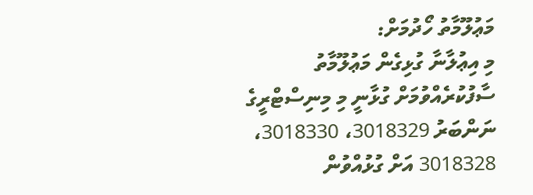މަޢުލޫމާތު ހޯދުމަށް:
މި އިޢުލާނާ ގުޅިގެން މަޢުލޫމާތު ސާފުކުރެއްވުމަށް ގުޅާނީ މި މިނިސްޓްރީގެ ނަންބަރު 3018329، 3018330، 3018328 އަށް ގުޅުއްވުން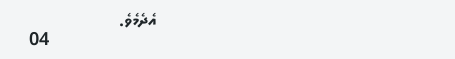އެދެމެވެ.
                       04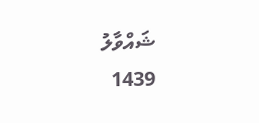ޝައްވާލު   1439